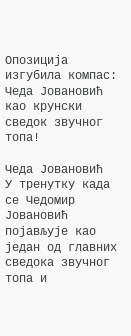Опозиција изгубила компас: Чеда Јовановић као крунски сведок звучног топа!

Чеда Јовановић
У тренутку када се Чедомир Јовановић појављује као један од главних сведока звучног топа и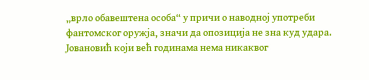„врло обавештена особа“ у причи о наводној употреби фантомског оружја, значи да опозиција не зна куд удара. Јовановић који већ годинама нема никаквог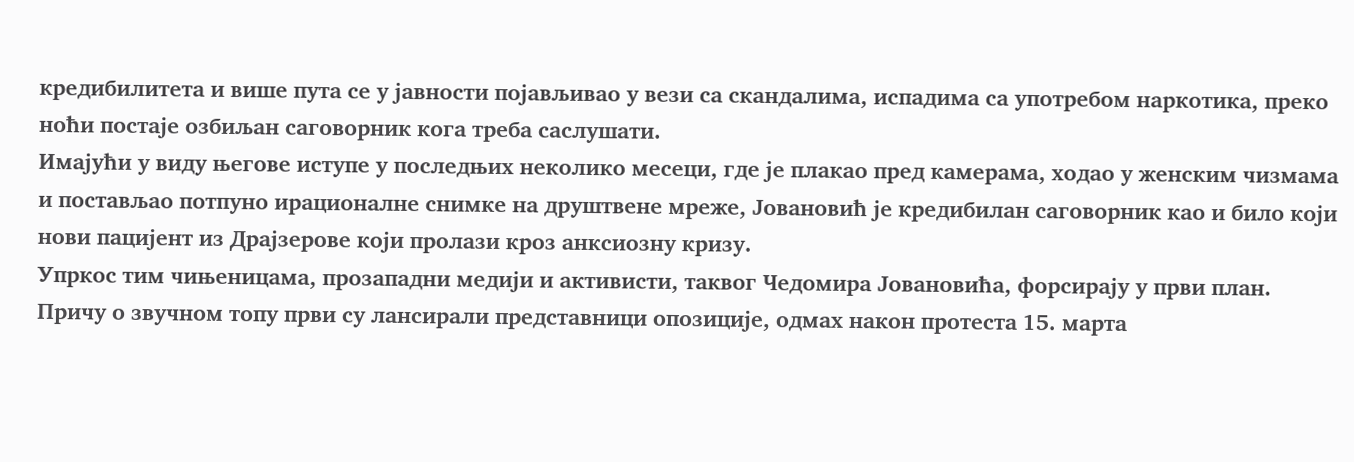кредибилитета и више пута се у јавности појављивао у вези са скандалима, испадима са употребом наркотика, преко ноћи постаје озбиљан саговорник кога треба саслушати.
Имајући у виду његове иступе у последњих неколико месеци, где је плакао пред камерама, ходао у женским чизмама и постављао потпуно ирационалне снимке на друштвене мреже, Јовановић је кредибилан саговорник као и било који нови пацијент из Драјзерове који пролази кроз анксиозну кризу.
Упркос тим чињеницама, прозападни медији и активисти, таквог Чедомира Јовановића, форсирају у први план.
Причу о звучном топу први су лансирали представници опозиције, одмах након протеста 15. марта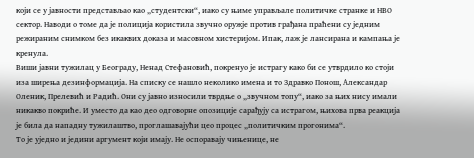који се у јавности представљао као „студентски“, иако су њиме управљале политичке странке и НВО сектор. Наводи о томе да је полиција користила звучно оружје против грађана праћени су једним режираним снимком без икаквих доказа и масовном хистеријом. Ипак, лаж је лансирана и кампања је кренула.
Виши јавни тужилац у Београду, Ненад Стефановић, покренуо је истрагу како би се утврдило ко стоји иза ширења дезинформација. На списку се нашло неколико имена и то Здравко Понош, Александар Оленик, Прелевић и Радић. Они су јавно износили тврдње о „звучном топу“, иако за њих нису имали никакво покриће. И уместо да као део одговорне опозиције сарађују са истрагом, њихова прва реакција је била да нападну тужилаштво, проглашавајући цео процес „политичким прогонима“.
То је уједно и једини аргумент који имају. Не оспоравају чињенице, не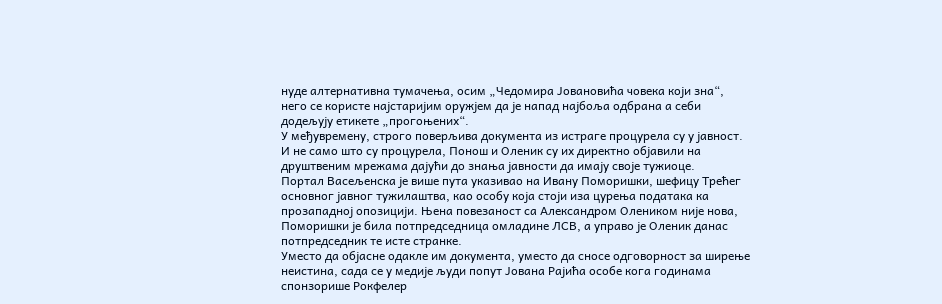нуде алтернативна тумачења, осим „Чедомира Јовановића човека који зна“, него се користе најстаријим оружјем да је напад најбоља одбрана а себи додељују етикете „прогоњених“.
У међувремену, строго поверљива документа из истраге процурела су у јавност. И не само што су процурела, Понош и Оленик су их директно објавили на друштвеним мрежама дајући до знања јавности да имају своје тужиоце.
Портал Васељенска је више пута указивао на Ивану Поморишки, шефицу Трећег основног јавног тужилаштва, као особу која стоји иза цурења података ка прозападној опозицији. Њена повезаност са Александром Олеником није нова, Поморишки је била потпредседница омладине ЛСВ, а управо је Оленик данас потпредседник те исте странке.
Уместо да објасне одакле им документа, уместо да сносе одговорност за ширење неистина, сада се у медије људи попут Јована Рајића особе кога годинама спонзорише Рокфелер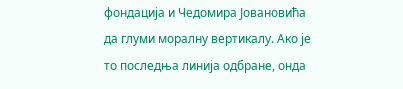фондација и Чедомира Јовановића да глуми моралну вертикалу. Ако је то последња линија одбране, онда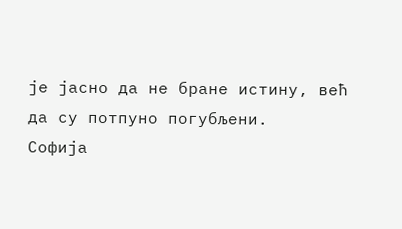је јасно да не бране истину, већ да су потпуно погубљени.
Софија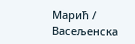Марић / Васељенска